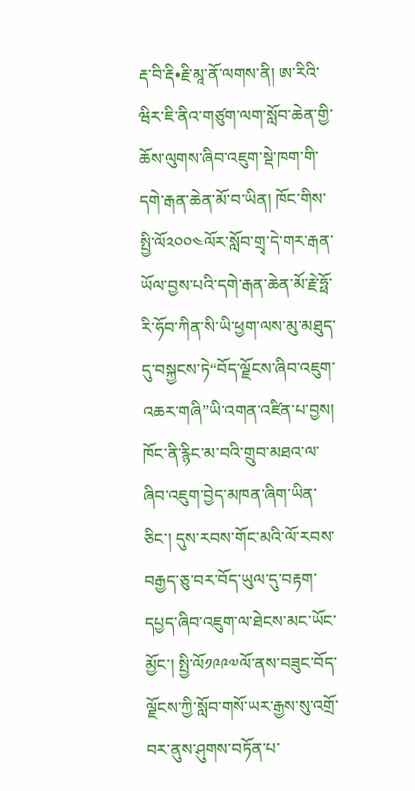རྡ་བི་རྡི•རྗི་མཱ་ནོ་ལགས་ནི། ཨ་རིའི་ཝིར་ཇི་ནིའ་གཙུག་ལག་སློབ་ཆེན་གྱི་ཆོས་ལུགས་ཞིབ་འཇུག་སྡེ་ཁག་གི་དགེ་རྒན་ཆེན་མོ་བ་ཡིན། ཁོང་གིས་སྤྱི་ལོ༢༠༠༤ལོར་སློབ་གྲྭ་དེ་གར་རྒན་ཡོལ་བྱས་པའི་དགེ་རྒན་ཆེན་མོ་རྗེ་ཧྥོ་རི་ཧོབ་ཀིན་སི་ཡི་ཕྱག་ལས་མུ་མཐུད་དུ་བསྐྱངས་ཏེ“བོད་ལྗོངས་ཞིབ་འཇུག་འཆར་གཞི”ཡི་འགན་འཛིན་པ་བྱས། ཁོང་ནི་རྙིང་མ་བའི་གྲུབ་མཐའ་ལ་ཞིབ་འཇུག་བྱེད་མཁན་ཞིག་ཡིན་ཅིང་། དུས་རབས་གོང་མའི་ལོ་རབས་བརྒྱད་ཅུ་བར་བོད་ཡུལ་དུ་བརྟག་དཔྱད་ཞིབ་འཇུག་ལ་ཐེངས་མང་ཡོང་མྱོང་། སྤྱི་ལོ༡༩༩༧ལོ་ནས་བཟུང་བོད་ལྗོངས་ཀྱི་སློབ་གསོ་ཡར་རྒྱས་སུ་འགྲོ་བར་ནུས་ཤུགས་བཏོན་པ་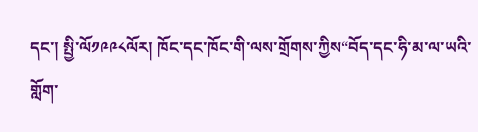དང་། སྤྱི་ལོ༡༩༩༨ལོར། ཁོང་དང་ཁོང་གི་ལས་གྲོགས་ཀྱིས“བོད་དང་ཧི་མ་ལ་ཡའི་གློག་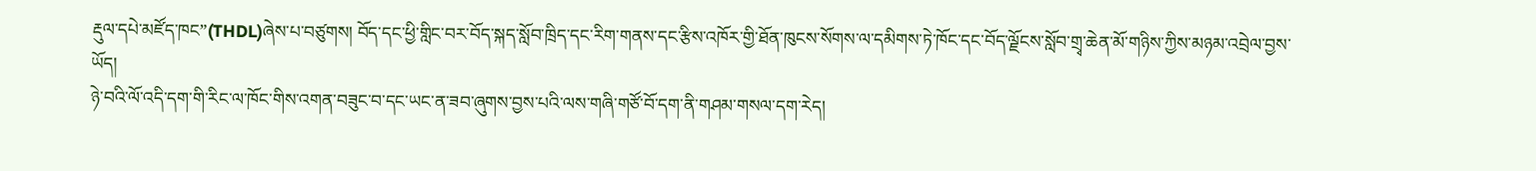རྡུལ་དཔེ་མཛོད་ཁང”(THDL)ཞེས་པ་བཙུགས། བོད་དང་ཕྱི་གླིང་བར་བོད་སྐད་སློབ་ཁྲིད་དང་རིག་གནས་དང་རྩིས་འཁོར་གྱི་ཐོན་ཁུངས་སོགས་ལ་དམིགས་ཏེ་ཁོང་དང་བོད་ལྗོངས་སློབ་གྲྭ་ཆེན་མོ་གཉིས་ཀྱིས་མཉམ་འབྲེལ་བྱས་ཡོད།
ཉེ་བའི་ལོ་འདི་དག་གི་རིང་ལ་ཁོང་གིས་འགན་བཟུང་བ་དང་ཡང་ན་ཟབ་ཞུགས་བྱས་པའི་ལས་གཞི་གཙོ་བོ་དག་ནི་གཤམ་གསལ་དག་རེད།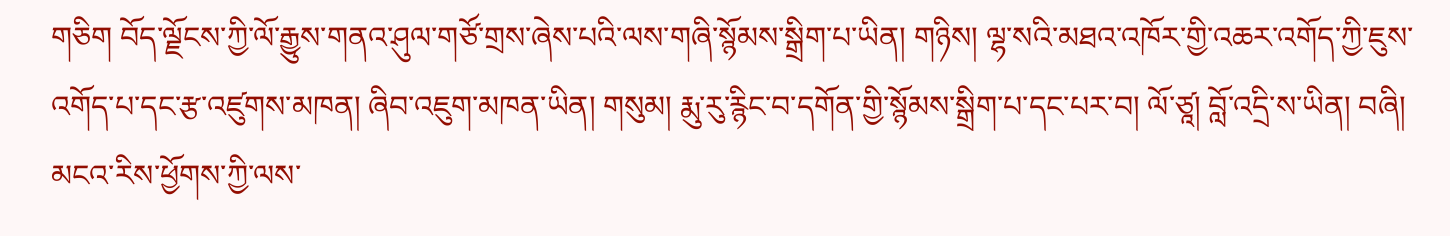གཅིག བོད་ལྗོངས་ཀྱི་ལོ་རྒྱུས་གནའ་ཤུལ་གཙོ་གྲས་ཞེས་པའི་ལས་གཞི་སྙོམས་སྒྲིག་པ་ཡིན། གཉིས། ལྷ་སའི་མཐའ་འཁོར་གྱི་འཆར་འགོད་ཀྱི་ཇུས་འགོད་པ་དང་རྩ་འཛུགས་མཁན། ཞིབ་འཇུག་མཁན་ཡིན། གསུམ། རྨུ་རུ་རྙིང་བ་དགོན་གྱི་སྙོམས་སྒྲིག་པ་དང་པར་བ། ལོ་ཙཱ། བློ་འདྲི་ས་ཡིན། བཞི། མངའ་རིས་ཕྱོགས་ཀྱི་ལས་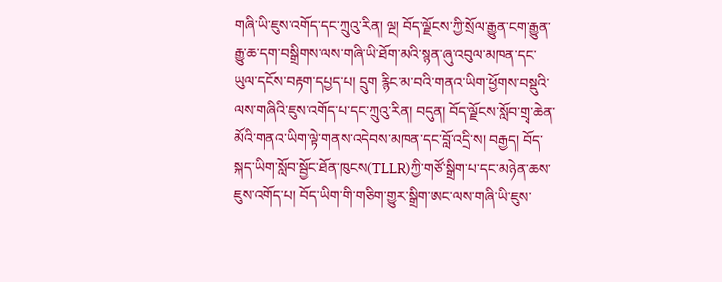གཞི་ཡི་ཇུས་འགོད་དང་ཀྲུའུ་རིན། ལྔ། བོད་ལྗོངས་ཀྱི་སྲོལ་རྒྱུན་ངག་རྒྱུན་རྒྱུ་ཆ་དག་བསྒྲིགས་ལས་གཞི་ཡི་ཐོག་མའི་སྙན་ཞུ་འབུལ་མཁན་དང་ཡུལ་དངོས་བརྟག་དཔྱད་པ། དྲུག རྙིང་མ་བའི་གནའ་ཡིག་ཕྱོགས་བསྡུའི་ལས་གཞིའི་ཇུས་འགོད་པ་དང་ཀྲུའུ་རིན། བདུན། བོད་ལྗོངས་སློབ་གྲྭ་ཆེན་མོའི་གནའ་ཡིག་ལྟེ་གནས་འདེབས་མཁན་དང་བློ་འདྲི་ས། བརྒྱད། བོད་སྐད་ཡིག་སློབ་སྦྱོང་ཐོན་ཁུངས(TLLR)ཀྱི་གཙོ་སྒྲིག་པ་དང་མཉེན་ཆས་ཇུས་འགོད་པ། བོད་ཡིག་གི་གཅིག་གྱུར་སྒྲིག་ཨང་ལས་གཞི་ཡི་ཇུས་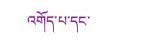འགོད་པ་དང་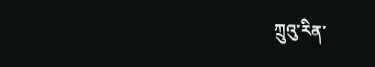ཀྲུའུ་རིན་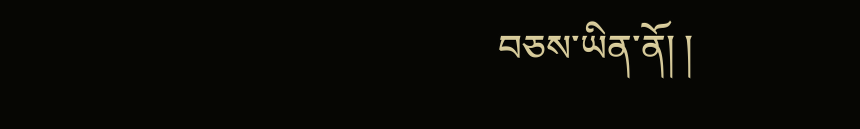བཅས་ཡིན་ནོ། །